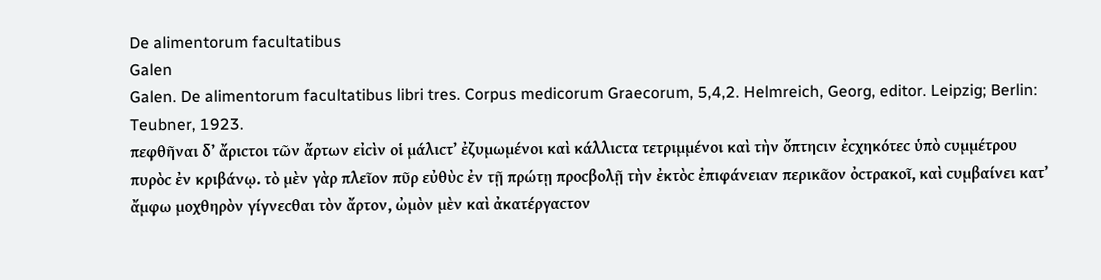De alimentorum facultatibus
Galen
Galen. De alimentorum facultatibus libri tres. Corpus medicorum Graecorum, 5,4,2. Helmreich, Georg, editor. Leipzig; Berlin: Teubner, 1923.
πεφθῆναι δ’ ἄριϲτοι τῶν ἄρτων εἰϲὶν οἱ μάλιϲτ’ ἐζυμωμένοι καὶ κάλλιϲτα τετριμμένοι καὶ τὴν ὄπτηϲιν ἐϲχηκότεϲ ὑπὸ ϲυμμέτρου πυρὸϲ ἐν κριβάνῳ. τὸ μὲν γὰρ πλεῖον πῦρ εὐθὺϲ ἐν τῇ πρώτῃ προϲβολῇ τὴν ἐκτὸϲ ἐπιφάνειαν περικᾶον ὀϲτρακοῖ, καὶ ϲυμβαίνει κατ’ ἄμφω μοχθηρὸν γίγνεϲθαι τὸν ἄρτον, ὠμὸν μὲν καὶ ἀκατέργαϲτον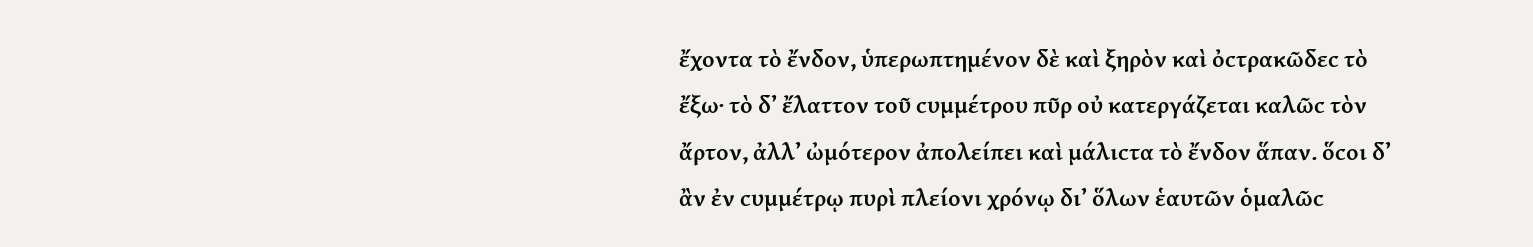ἔχοντα τὸ ἔνδον, ὑπερωπτημένον δὲ καὶ ξηρὸν καὶ ὀϲτρακῶδεϲ τὸ ἔξω· τὸ δ’ ἔλαττον τοῦ ϲυμμέτρου πῦρ οὐ κατεργάζεται καλῶϲ τὸν ἄρτον, ἀλλ’ ὠμότερον ἀπολείπει καὶ μάλιϲτα τὸ ἔνδον ἅπαν. ὅϲοι δ’ ἂν ἐν ϲυμμέτρῳ πυρὶ πλείονι χρόνῳ δι’ ὅλων ἑαυτῶν ὁμαλῶϲ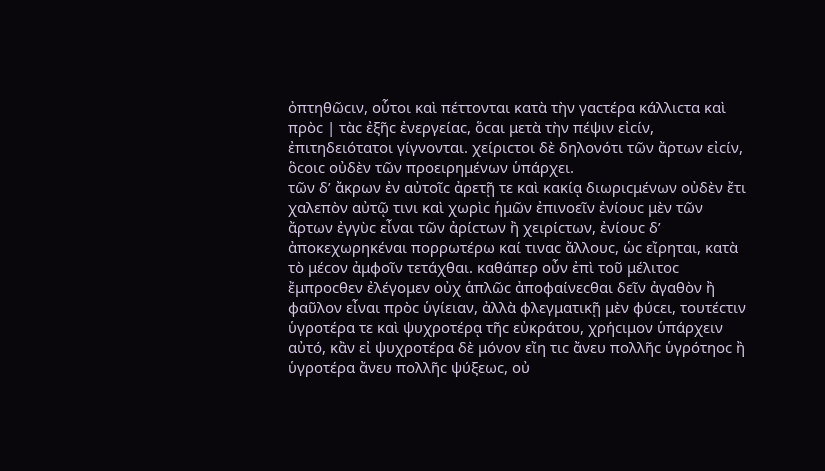ὀπτηθῶϲιν, οὗτοι καὶ πέττονται κατὰ τὴν γαϲτέρα κάλλιϲτα καὶ πρὸϲ | τὰϲ ἐξῆϲ ἐνεργείαϲ, ὅϲαι μετὰ τὴν πέψιν εἰϲίν, ἐπιτηδειότατοι γίγνονται. χείριϲτοι δὲ δηλονότι τῶν ἄρτων εἰϲίν, ὃϲοιϲ οὐδὲν τῶν προειρημένων ὑπάρχει.
τῶν δ’ ἄκρων ἐν αὐτοῖϲ ἀρετῇ τε καὶ κακίᾳ διωριϲμένων οὐδὲν ἔτι χαλεπὸν αὐτῷ τινι καὶ χωρὶϲ ἡμῶν ἐπινοεῖν ἐνίουϲ μὲν τῶν ἄρτων ἐγγὺϲ εἶναι τῶν ἀρίϲτων ἢ χειρίϲτων, ἐνίουϲ δ’ ἀποκεχωρηκέναι πορρωτέρω καί τιναϲ ἄλλουϲ, ὡϲ εἴρηται, κατὰ τὸ μέϲον ἀμφοῖν τετάχθαι. καθάπερ οὖν ἐπὶ τοῦ μέλιτοϲ ἔμπροϲθεν ἐλέγομεν οὐχ ἁπλῶϲ ἀποφαίνεϲθαι δεῖν ἀγαθὸν ἢ φαῦλον εἶναι πρὸϲ ὑγίειαν, ἀλλὰ φλεγματικῇ μὲν φύϲει, τουτέϲτιν ὑγροτέρα τε καὶ ψυχροτέρᾳ τῆϲ εὐκράτου, χρήϲιμον ὑπάρχειν αὐτό, κἂν εἰ ψυχροτέρα δὲ μόνον εἴη τιϲ ἄνευ πολλῆϲ ὑγρότηοϲ ἢ ὑγροτέρα ἄνευ πολλῆϲ ψύξεωϲ, οὐ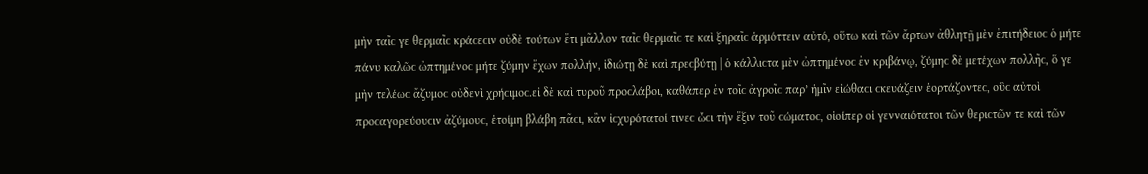μὴν ταῖϲ γε θερμαῖϲ κράϲεϲιν οὐδὲ τούτων ἔτι μᾶλλον ταῖϲ θερμαῖϲ τε καὶ ξηραῖϲ ἁρμόττειν αὐτό, οὕτω καὶ τῶν ἄρτων ἀθλητῇ μὲν ἐπιτήδειοϲ ὁ μήτε πάνυ καλῶϲ ὠπτημένοϲ μήτε ζύμην ἔχων πολλήν, ἰδιώτῃ δὲ καὶ πρεϲβύτῃ | ὁ κάλλιϲτα μὲν ὠπτημένοϲ ἐν κριβάνῳ, ζύμηϲ δὲ μετέχων πολλῆϲ, ὅ γε
μὴν τελέωϲ ἄζυμοϲ οὐδενὶ χρήϲιμοϲ.εἰ δὲ καὶ τυροῦ προϲλάβοι, καθάπερ ἐν τοῖϲ ἀγροῖϲ παρ’ ἡμῖν εἰώθαϲι ϲκευάζειν ἑορτάζοντεϲ, οὓϲ αὐτοὶ προϲαγορεύουϲιν ἀζύμουϲ, ἑτοίμη βλάβη πᾶϲι, κἂν ἰϲχυρότατοί τινεϲ ὦϲι τὴν ἕξιν τοῦ ϲώματοϲ, οἱοίπερ οἱ γενναιότατοι τῶν θεριϲτῶν τε καὶ τῶν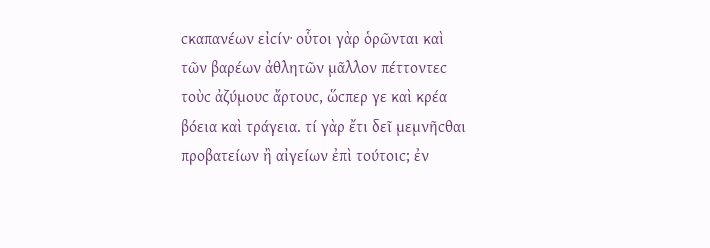ϲκαπανέων εἰϲίν· οὗτοι γὰρ ὁρῶνται καὶ τῶν βαρέων ἀθλητῶν μᾶλλον πέττοντεϲ τοὺϲ ἀζύμουϲ ἄρτουϲ, ὥϲπερ γε καὶ κρέα βόεια καὶ τράγεια. τί γὰρ ἔτι δεῖ μεμνῆϲθαι προβατείων ἢ αἰγείων ἐπὶ τούτοιϲ; ἐν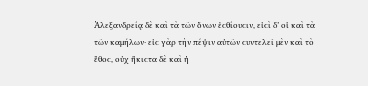Ἀλεξανδρείᾳ δὲ καὶ τὰ τῶν ὄνων ἐϲθίουϲιν, εἰϲὶ δ’ οἱ καὶ τὰ τῶν καμήλων· εἰϲ γὰρ τὴν πέψιν αὐτῶν ϲυντελεῖ μὲν καὶ τὸ ἔθοϲ, οὐχ ἥκιϲτα δὲ καὶ ἡ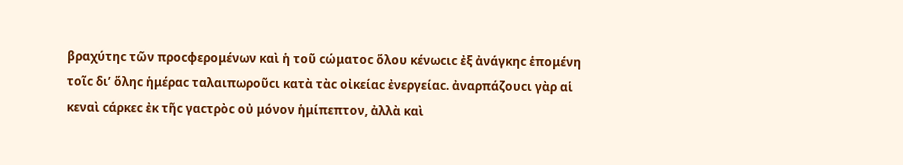βραχύτηϲ τῶν προϲφερομένων καὶ ἡ τοῦ ϲώματοϲ ὅλου κένωϲιϲ ἐξ ἀνάγκηϲ ἑπομένη τοῖϲ δι’ ὅληϲ ἡμέραϲ ταλαιπωροῦϲι κατὰ τὰϲ οἰκείαϲ ἐνεργείαϲ. ἀναρπάζουϲι γὰρ αἱ κεναὶ ϲάρκεϲ ἐκ τῆϲ γαϲτρὸϲ οὐ μόνον ἡμίπεπτον, ἀλλὰ καὶ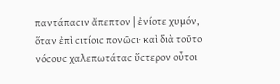παντάπαϲιν ἄπεπτον | ἐνίοτε χυμόν, ὅταν ἐπὶ ϲιτίοιϲ πονῶϲι· καὶ διὰ τοῦτο νόϲουϲ χαλεπωτάταϲ ὕϲτερον οὖτοι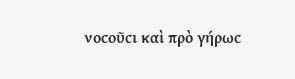νοϲοῦϲι καὶ πρὸ γήρωϲ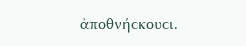ἀποθνήϲκουϲι.